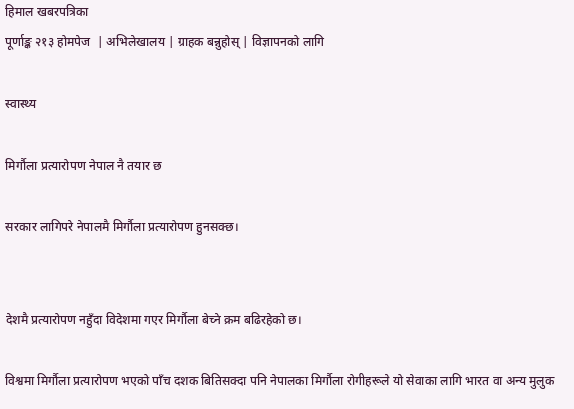हिमाल खबरपत्रिका
पूर्णाङ्क २१३ होमपेज  | अभिलेखालय | ग्राहक बन्नुहोस् | विज्ञापनको लागि

स्वास्थ्य

मिर्गौला प्रत्यारोपण नेपाल नै तयार छ

सरकार लागिपरे नेपालमै मिर्गौला प्रत्यारोपण हुनसक्छ।


देशमै प्रत्यारोपण नहुँदा विदेशमा गएर मिर्गौला बेच्ने क्रम बढिरहेको छ।

विश्वमा मिर्गौला प्रत्यारोपण भएको पाँच दशक बितिसक्दा पनि नेपालका मिर्गौला रोगीहरूले यो सेवाका लागि भारत वा अन्य मुलुक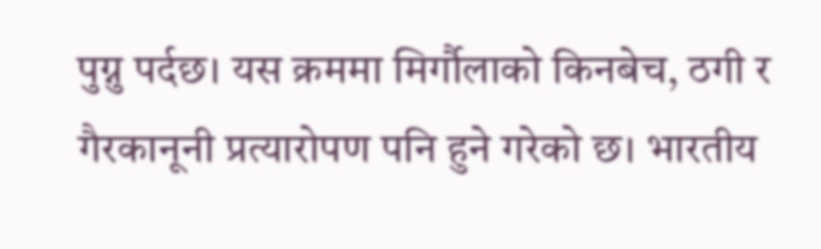पुग्नु पर्दछ। यस क्रममा मिर्गौलाको किनबेच, ठगी र गैरकानूनी प्रत्यारोपण पनि हुने गरेको छ। भारतीय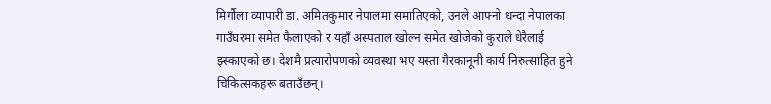मिर्गौला व्यापारी डा. अमितकुमार नेपालमा समातिएको, उनले आफ्नो धन्दा नेपालका गाउँघरमा समेत फैलाएको र यहाँ अस्पताल खोल्न समेत खोजेको कुराले धेरैलाई झ्स्काएको छ। देशमै प्रत्यारोपणको व्यवस्था भए यस्ता गैरकानूनी कार्य निरुत्साहित हुने चिकित्सकहरू बताउँछन्।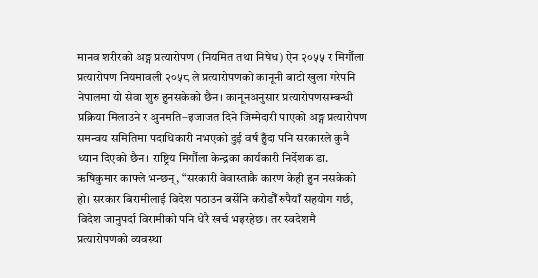मानव शरीरको अङ्ग प्रत्यारोपण (नियमित तथा निषेध) ऐन २०५५ र मिर्गौला प्रत्यारोपण नियमावली २०५८ ले प्रत्यारोपणको कानूनी बाटो खुला गरेपनि नेपालमा यो सेवा शुरु हुनसकेको छैन। कानूनअनुसार प्रत्यारोपणसम्बन्धी प्रक्रिया मिलाउने र अुनमति–इजाजत दिने जिम्मेदारी पाएको अङ्ग प्रत्यारोपण समन्वय समितिमा पदाधिकारी नभएको दुई वर्ष हुँदा पनि सरकारले कुनै ध्यान दिएको छैन। राष्ट्रिय मिर्गौला केन्द्रका कार्यकारी निर्देशक डा. ऋषिकुमार काफ्ले भन्छन्, “सरकारी वेवास्ताकै कारण केही हुन नसकेको हो। सरकार बिरामीलाई विदेश पठाउन बर्सेनि करोडौँ रुपैयाँ सहयोग गर्छ, विदेश जानुपर्दा विरामीको पनि धेरै खर्च भइरहेछ। तर स्वदेशमै प्रत्यारोपणको व्यवस्था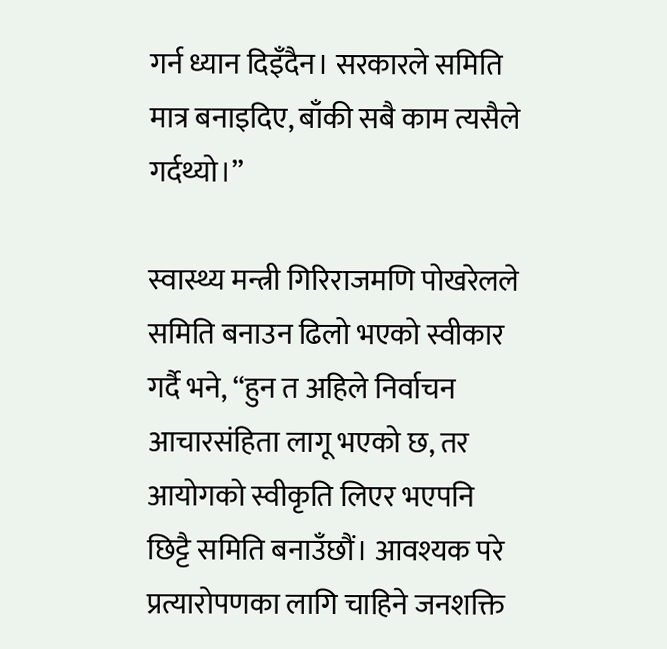गर्न ध्यान दिइँदैन। सरकारले समिति मात्र बनाइदिए, बाँकी सबै काम त्यसैले गर्दथ्यो।”

स्वास्थ्य मन्त्री गिरिराजमणि पोखरेलले समिति बनाउन ढिलो भएको स्वीकार गर्दै भने, “हुन त अहिले निर्वाचन आचारसंहिता लागू भएको छ, तर आयोगको स्वीकृति लिएर भएपनि छिट्टै समिति बनाउँछौं। आवश्यक परे प्रत्यारोपणका लागि चाहिने जनशक्ति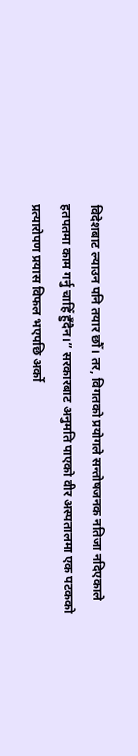विदेशबाट ल्याउन पनि तयार छौँ। तर, विगतको प्रयोगले सन्तोषजनक नतिजा नदिएकाले हतपतमा काम गर्नु चाहिँ हुँदैन।” सरकारबाट अनुमति पाएको वीर अस्पतालमा एक पटकको प्रत्यारोपण प्रयास विफल भएपछि अर्को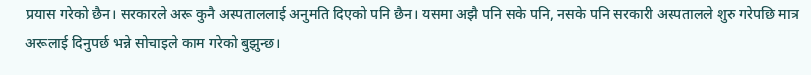प्रयास गरेको छैन। सरकारले अरू कुनै अस्पताललाई अनुमति दिएको पनि छैन। यसमा अझै पनि सके पनि, नसके पनि सरकारी अस्पतालले शुरु गरेपछि मात्र अरूलाई दिनुपर्छ भन्ने सोचाइले काम गरेको बुझुन्छ।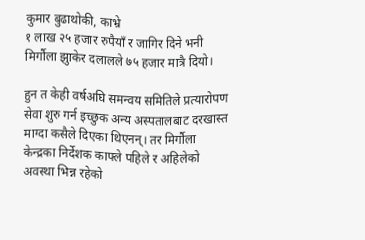कुमार बुढाथोकी, काभ्रे
१ लाख २५ हजार रुपैयाँ र जागिर दिने भनी मिर्गौला झुाकेर दलालले ७५ हजार मात्रै दियो।

हुन त केही वर्षअघि समन्वय समितिले प्रत्यारोपण सेवा शुरु गर्न इच्छुक अन्य अस्पतालबाट दरखास्त माग्दा कसैले दिएका थिएनन्। तर मिर्गौला केन्द्रका निर्देशक काफ्ले पहिले र अहिलेको अवस्था भिन्न रहेको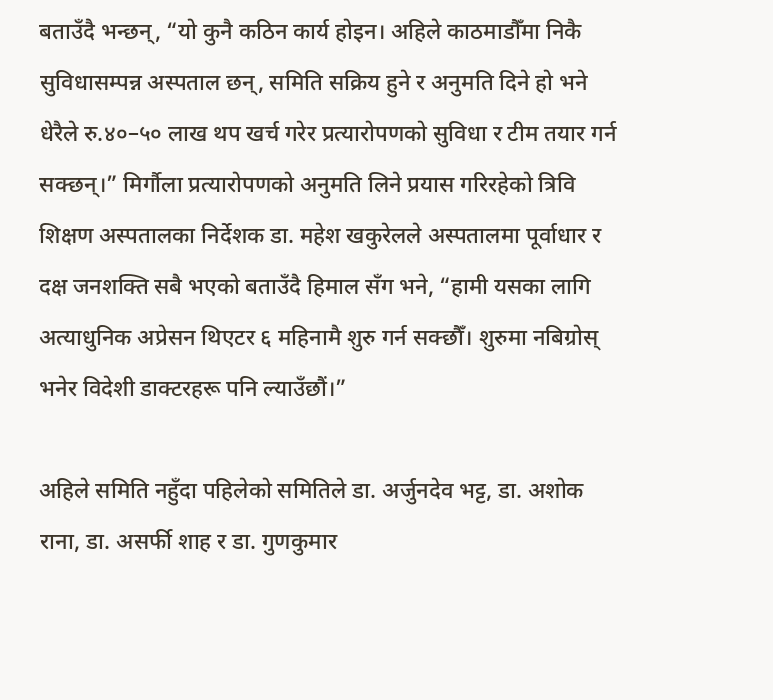बताउँदै भन्छन्, “यो कुनै कठिन कार्य होइन। अहिले काठमाडौँमा निकै सुविधासम्पन्न अस्पताल छन्, समिति सक्रिय हुने र अनुमति दिने हो भने धेरैले रु.४०–५० लाख थप खर्च गरेर प्रत्यारोपणको सुविधा र टीम तयार गर्न सक्छन्।” मिर्गौला प्रत्यारोपणको अनुमति लिने प्रयास गरिरहेको त्रिवि शिक्षण अस्पतालका निर्देशक डा. महेश खकुरेलले अस्पतालमा पूर्वाधार र दक्ष जनशक्ति सबै भएको बताउँदै हिमाल सँग भने, “हामी यसका लागि अत्याधुनिक अप्रेसन थिएटर ६ महिनामै शुरु गर्न सक्छौँ। शुरुमा नबिग्रोस् भनेर विदेशी डाक्टरहरू पनि ल्याउँछौं।”

अहिले समिति नहुँदा पहिलेको समितिले डा. अर्जुनदेव भट्ट, डा. अशोक राना, डा. असर्फी शाह र डा. गुणकुमार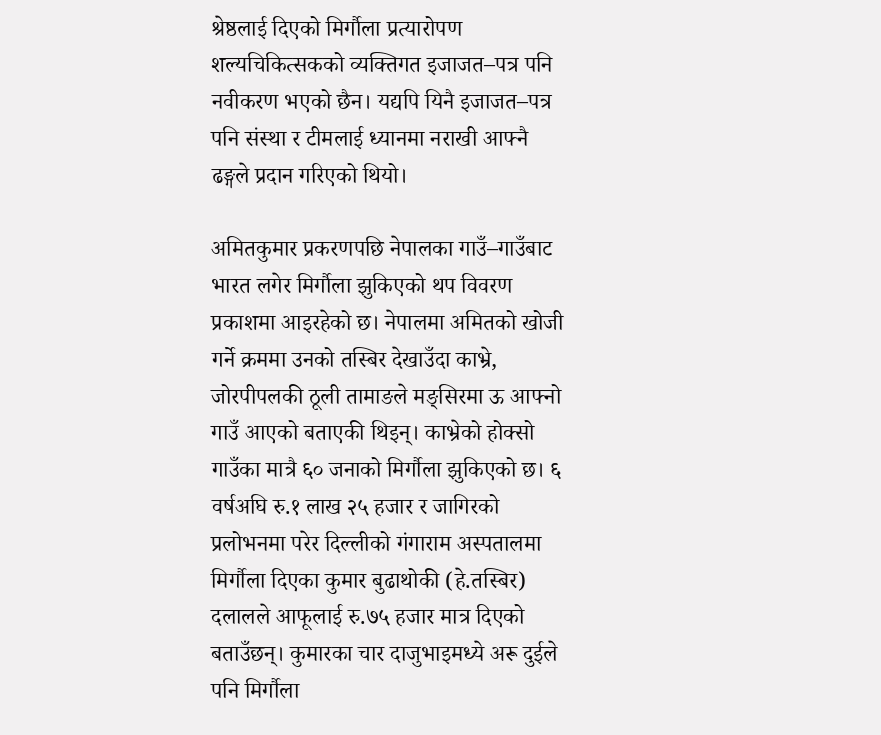श्रेष्ठलाई दिएको मिर्गौला प्रत्यारोपण शल्यचिकित्सकको व्यक्तिगत इजाजत–पत्र पनि नवीकरण भएको छैन। यद्यपि यिनै इजाजत–पत्र पनि संस्था र टीमलाई ध्यानमा नराखी आफ्नै ढङ्गले प्रदान गरिएको थियो।

अमितकुमार प्रकरणपछि नेपालका गाउँ–गाउँबाट भारत लगेर मिर्गौला झुकिएको थप विवरण प्रकाशमा आइरहेको छ। नेपालमा अमितको खोजी गर्ने क्रममा उनको तस्बिर देखाउँदा काभ्रे, जोरपीपलकी ठूली तामाङले मङ्सिरमा ऊ आफ्नो गाउँ आएको बताएकी थिइन्। काभ्रेको होक्सो गाउँका मात्रै ६० जनाको मिर्गौला झुकिएको छ। ६ वर्षअघि रु.१ लाख २५ हजार र जागिरको प्रलोभनमा परेर दिल्लीको गंगाराम अस्पतालमा मिर्गौला दिएका कुमार बुढाथोकी (हे.तस्बिर) दलालले आफूलाई रु.७५ हजार मात्र दिएको बताउँछन्। कुमारका चार दाजुभाइमध्ये अरू दुईले पनि मिर्गौला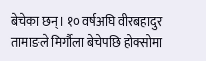बेचेका छन्। १० वर्षअघि वीरबहादुर तामाङले मिर्गौला बेचेपछि होक्सोमा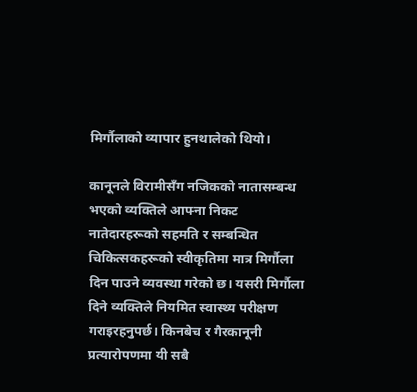मिर्गौलाको व्यापार हुनथालेको थियो।

कानूनले विरामीसँग नजिकको नातासम्बन्ध भएको व्यक्तिले आफ्ना निकट नातेदारहरूको सहमति र सम्बन्धित चिकित्सकहरूको स्वीकृतिमा मात्र मिर्गौला दिन पाउने व्यवस्था गरेको छ। यसरी मिर्गौला दिने व्यक्तिले नियमित स्वास्थ्य परीक्षण गराइरहनुपर्छ। किनबेच र गैरकानूनी प्रत्यारोपणमा यी सबै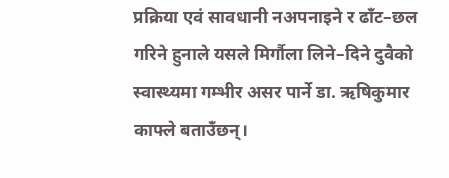प्रक्रिया एवं सावधानी नअपनाइने र ढाँट–छल गरिने हुनाले यसले मिर्गौला लिने–दिने दुवैको स्वास्थ्यमा गम्भीर असर पार्ने डा. ऋषिकुमार काफ्ले बताउँछन्।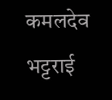कमलदेव भट्टराई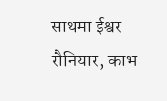साथमा ईश्वर रौनियार, काभ